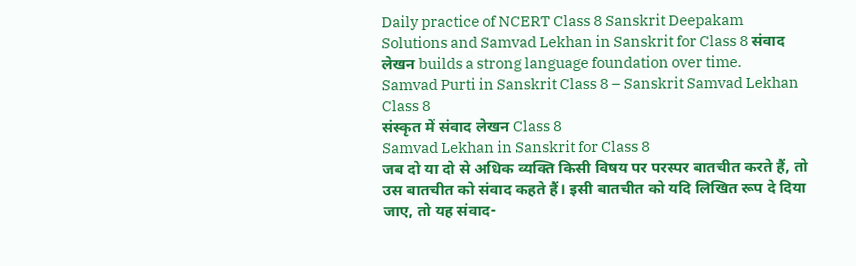Daily practice of NCERT Class 8 Sanskrit Deepakam Solutions and Samvad Lekhan in Sanskrit for Class 8 संवाद लेखन builds a strong language foundation over time.
Samvad Purti in Sanskrit Class 8 – Sanskrit Samvad Lekhan Class 8
संस्कृत में संवाद लेखन Class 8
Samvad Lekhan in Sanskrit for Class 8
जब दो या दो से अधिक व्यक्ति किसी विषय पर परस्पर बातचीत करते हैं, तो उस बातचीत को संवाद कहते हैं। इसी बातचीत को यदि लिखित रूप दे दिया जाए, तो यह संवाद-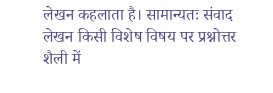लेखन कहलाता है। सामान्यतः संवाद लेखन किसी विशेष विषय पर प्रश्नोत्तर शैली में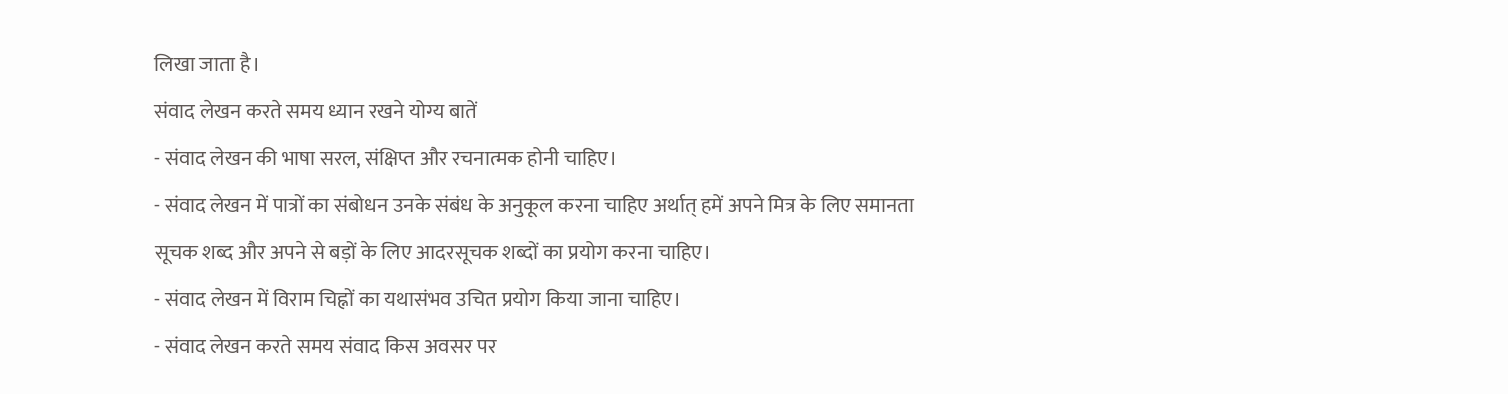लिखा जाता है।
संवाद लेखन करते समय ध्यान रखने योग्य बातें
- संवाद लेखन की भाषा सरल, संक्षिप्त और रचनात्मक होनी चाहिए।
- संवाद लेखन में पात्रों का संबोधन उनके संबंध के अनुकूल करना चाहिए अर्थात् हमें अपने मित्र के लिए समानता सूचक शब्द और अपने से बड़ों के लिए आदरसूचक शब्दों का प्रयोग करना चाहिए।
- संवाद लेखन में विराम चिह्नों का यथासंभव उचित प्रयोग किया जाना चाहिए।
- संवाद लेखन करते समय संवाद किस अवसर पर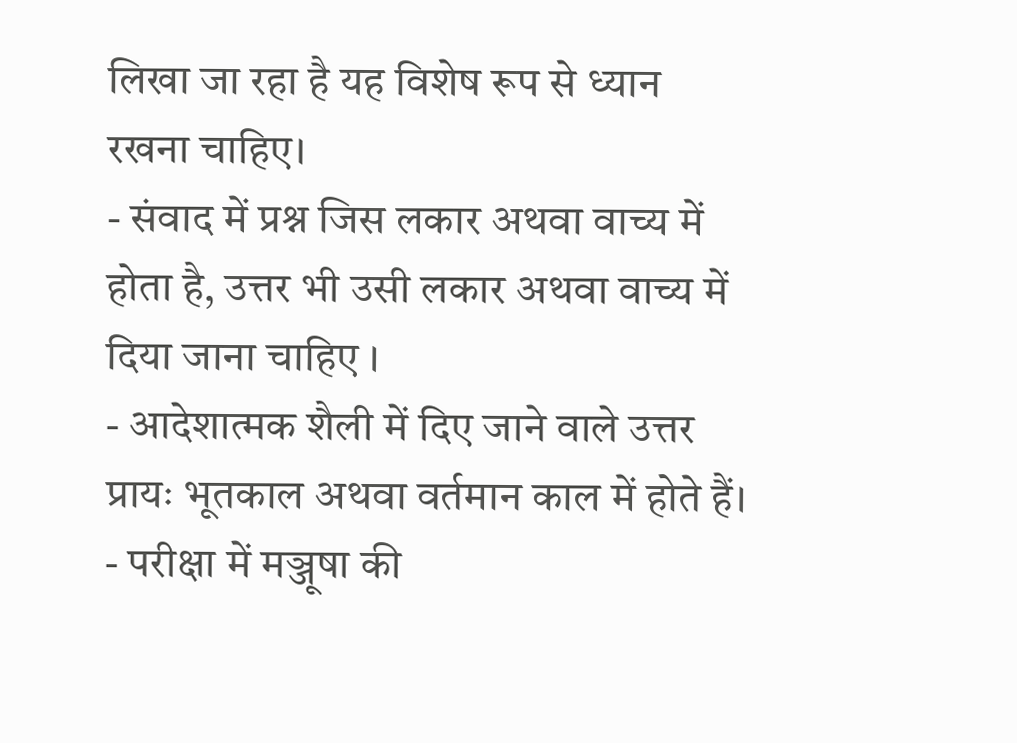लिखा जा रहा है यह विशेष रूप से ध्यान रखना चाहिए।
- संवाद में प्रश्न जिस लकार अथवा वाच्य में होता है, उत्तर भी उसी लकार अथवा वाच्य में दिया जाना चाहिए ।
- आदेशात्मक शैली में दिए जाने वाले उत्तर प्रायः भूतकाल अथवा वर्तमान काल में होते हैं।
- परीक्षा में मञ्जूषा की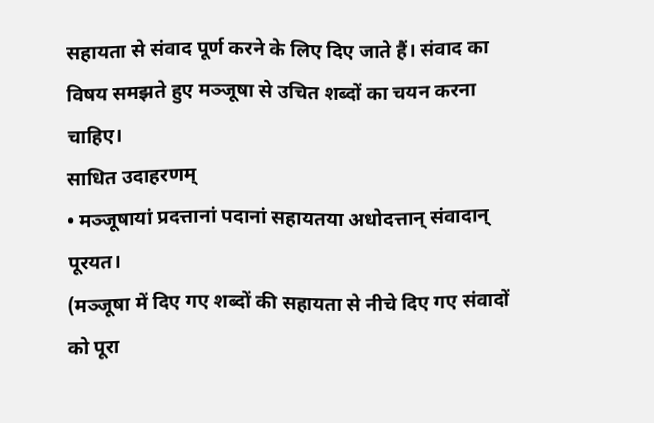सहायता से संवाद पूर्ण करने के लिए दिए जाते हैं। संवाद का विषय समझते हुए मञ्जूषा से उचित शब्दों का चयन करना चाहिए।
साधित उदाहरणम्
• मञ्जूषायां प्रदत्तानां पदानां सहायतया अधोदत्तान् संवादान् पूरयत।
(मञ्जूषा में दिए गए शब्दों की सहायता से नीचे दिए गए संवादों को पूरा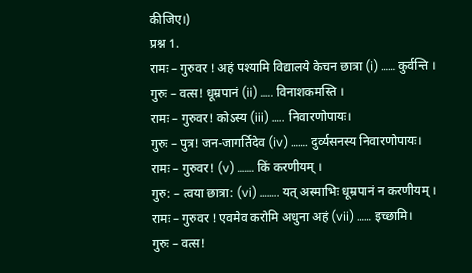कीजिए।)
प्रश्न 1.
रामः – गुरुवर ! अहं पश्यामि विद्यालये केचन छात्रा (i) …… कुर्वन्ति ।
गुरुः – वत्स! धूम्रपानं (ii) ….. विनाशकमस्ति ।
रामः – गुरुवर! कोऽस्य (iii) ….. निवारणोपायः।
गुरुः – पुत्र! जन-जागर्तिदेव (iv) ……. दुर्व्यसनस्य निवारणोपायः।
रामः – गुरुवर! (v) ……. किं करणीयम् ।
गुरु: – त्वया छात्रा: (vi) …….. यत् अस्माभिः धूम्रपानं न करणीयम् ।
रामः – गुरुवर ! एवमेव करोमि अधुना अहं (vii) …… इच्छामि।
गुरुः – वत्स!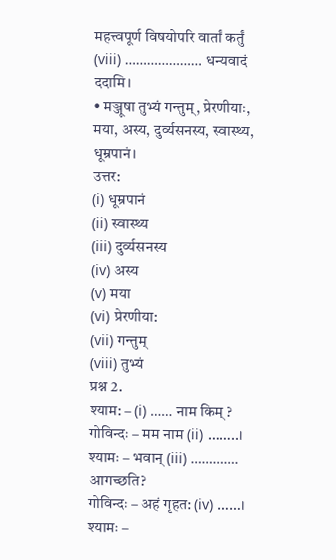महत्त्वपूर्ण विषयोपरि वार्तां कर्तुं (viii) ………………… धन्यवादं ददामि।
• मञ्जूषा तुभ्यं गन्तुम्, प्रेरणीयाः, मया, अस्य, दुर्व्यसनस्य, स्वास्थ्य, धूम्रपानं।
उत्तर:
(i) धूम्रपानं
(ii) स्वास्थ्य
(iii) दुर्व्यसनस्य
(iv) अस्य
(v) मया
(vi) प्रेरणीया:
(vii) गन्तुम्
(viii) तुभ्यं
प्रश्न 2.
श्याम: – (i) …… नाम किम् ?
गोविन्दः – मम नाम (ii) ……..।
श्यामः – भवान् (iii) …………. आगच्छति?
गोविन्दः – अहं गृहत: (iv) ……।
श्यामः –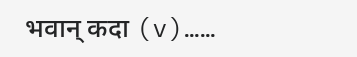भवान् कदा (v)……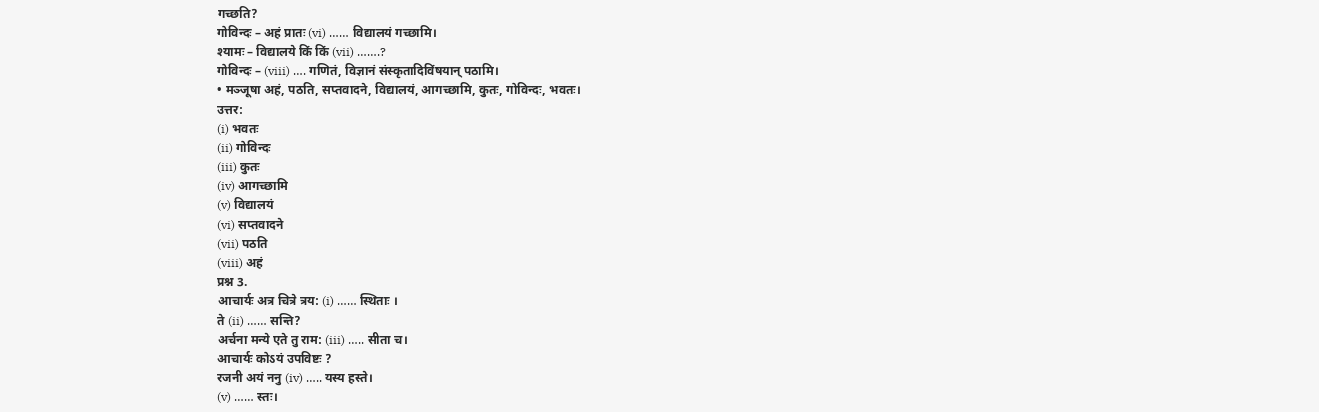गच्छति?
गोविन्दः – अहं प्रातः (vi) …… विद्यालयं गच्छामि।
श्यामः – विद्यालये किं किं (vii) …….?
गोविन्दः – (viii) …. गणितं, विज्ञानं संस्कृतादिविंषयान् पठामि।
• मञ्जूषा अहं, पठति, सप्तवादने, विद्यालयं, आगच्छामि, कुतः, गोविन्दः, भवतः।
उत्तर:
(i) भवतः
(ii) गोविन्दः
(iii) कुतः
(iv) आगच्छामि
(v) विद्यालयं
(vi) सप्तवादने
(vii) पठति
(viii) अहं
प्रश्न 3.
आचार्यः अत्र चित्रे त्रय: (i) …… स्थिताः ।
ते (ii) …… सन्ति?
अर्चना मन्ये एते तु राम: (iii) ….. सीता च।
आचार्यः कोऽयं उपविष्टः ?
रजनी अयं ननु (iv) ….. यस्य हस्ते।
(v) …… स्तः।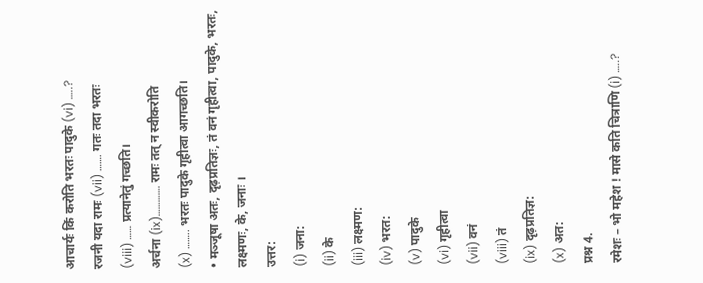आचार्यः किं करोति भरतः पादुके (vi) …..?
रजनी यदा रामः (vii) ……. गतः तदा भरतः
(viii) …… प्रत्यानेतुं गच्छति।
अर्चना (ix)…………. रामः तत् न स्वीकरोति
(x) …….. भरतः पादुके गृहीत्वा आगच्छति।
• मञ्जूषा अतः, दृढ़प्रतिज्ञः, तं वनं गृहीत्वा, पादुके, भरतः, लक्ष्मणः, के, जनाः ।
उत्तर:
(i) जना:
(ii) के
(iii) लक्ष्मण:
(iv) भरत:
(v) पादुके
(vi) गृहीत्वा
(vii) वनं
(viii) तं
(ix) दृढ़प्रतिज्ञ:
(x) अत:
प्रश्न 4.
रमेशः – भो महेश ! मासे कति चित्राणि (i) …..?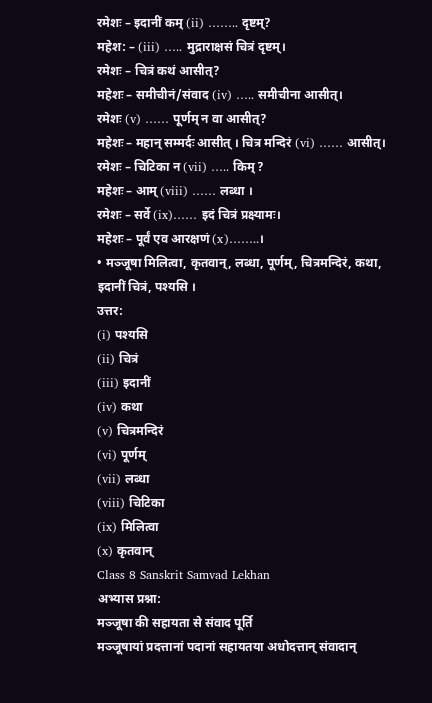रमेशः – इदानीं कम् (ii) …….. दृष्टम्?
महेश: – (iii) ….. मुद्राराक्षसं चित्रं दृष्टम्।
रमेशः – चित्रं कथं आसीत्?
महेशः – समीचीनं/संवाद (iv) ….. समीचीना आसीत्।
रमेशः (v) …… पूर्णम् न वा आसीत्?
महेशः – महान् सम्मर्दः आसीत् । चित्र मन्दिरं (vi) …… आसीत्।
रमेशः – चिटिका न (vii) ….. किम् ?
महेशः – आम् (viii) …… लब्धा ।
रमेशः – सर्वे (ix)…… इदं चित्रं प्रक्ष्यामः।
महेशः – पूर्वं एव आरक्षणं (x)……..।
• मञ्जूषा मिलित्वा, कृतवान्, लब्धा, पूर्णम्, चित्रमन्दिरं, कथा, इदानीं चित्रं, पश्यसि ।
उत्तर:
(i) पश्यसि
(ii) चित्रं
(iii) इदानीं
(iv) कथा
(v) चित्रमन्दिरं
(vi) पूर्णम्
(vii) लब्धा
(viii) चिटिका
(ix) मिलित्वा
(x) कृतवान्
Class 8 Sanskrit Samvad Lekhan
अभ्यास प्रश्ना:
मञ्जूषा की सहायता से संवाद पूर्ति
मञ्जूषायां प्रदत्तानां पदानां सहायतया अधोदत्तान् संवादान्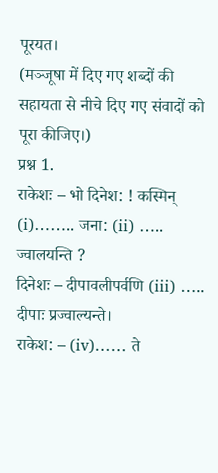पूरयत।
(मञ्जूषा में दिए गए शब्दों की सहायता से नीचे दिए गए संवादों को पूरा कीजिए।)
प्रश्न 1.
राकेशः – भो दिनेश: ! कस्मिन् (i)…….. जना: (ii) ….. ज्वालयन्ति ?
दिनेशः – दीपावलीपर्वणि (iii) ….. दीपाः प्रज्वाल्यन्ते।
राकेश: – (iv)…… ते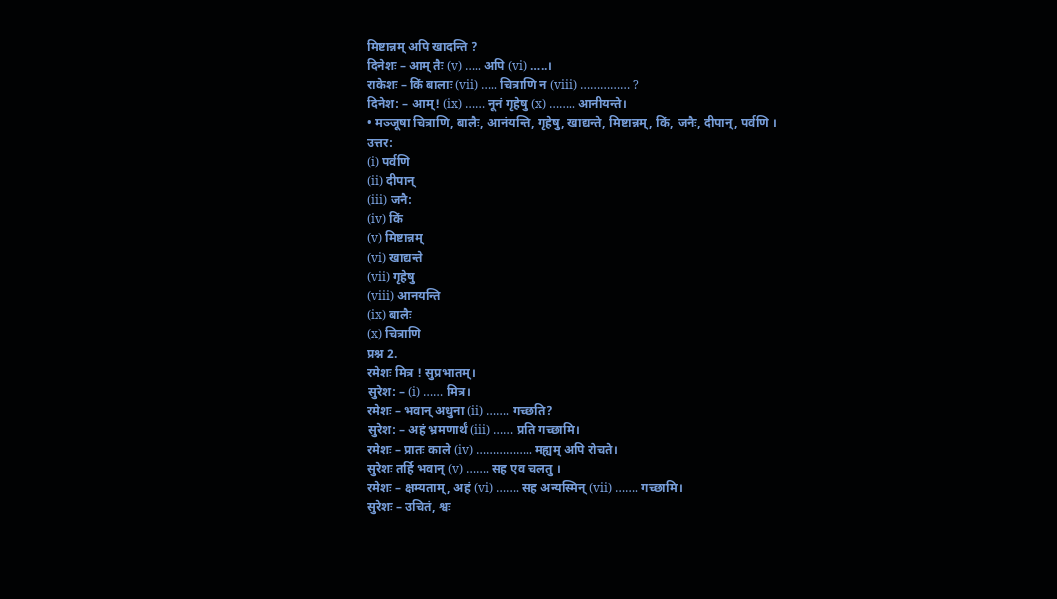मिष्टान्नम् अपि खादन्ति ?
दिनेशः – आम् तैः (v) ….. अपि (vi) …..।
राकेशः – किं बालाः (vii) ….. चित्राणि न (viii) …………… ?
दिनेश: – आम्! (ix) …… नूनं गृहेषु (x) …….. आनीयन्ते।
• मञ्जूषा चित्राणि, बालैः, आनंयन्ति, गृहेषु, खाद्यन्ते, मिष्टान्नम्, किं, जनैः, दीपान्, पर्वणि ।
उत्तर:
(i) पर्वणि
(ii) दीपान्
(iii) जनै:
(iv) किं
(v) मिष्टान्नम्
(vi) खाद्यन्ते
(vii) गृहेषु
(viii) आनयन्ति
(ix) बालैः
(x) चित्राणि
प्रश्न 2.
रमेशः मित्र ! सुप्रभातम्।
सुरेश: – (i) …… मित्र।
रमेशः – भवान् अधुना (ii) ……. गच्छति?
सुरेश: – अहं भ्रमणार्थं (iii) …… प्रति गच्छामि।
रमेशः – प्रातः काले (iv) …………….. मह्यम् अपि रोचते।
सुरेशः तर्हि भवान् (v) ……. सह एव चलतु ।
रमेशः – क्षम्यताम्, अहं (vi) ……. सह अन्यस्मिन् (vii) ……. गच्छामि।
सुरेशः – उचितं, श्वः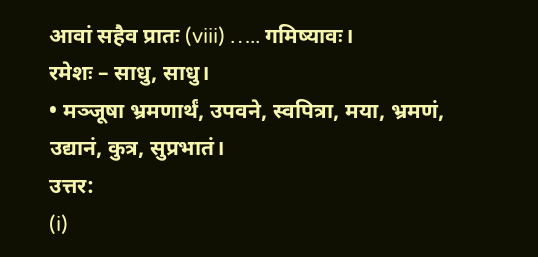आवां सहैव प्रातः (viii) ….. गमिष्यावः।
रमेशः – साधु, साधु।
• मञ्जूषा भ्रमणार्थं, उपवने, स्वपित्रा, मया, भ्रमणं, उद्यानं, कुत्र, सुप्रभातं।
उत्तर:
(i)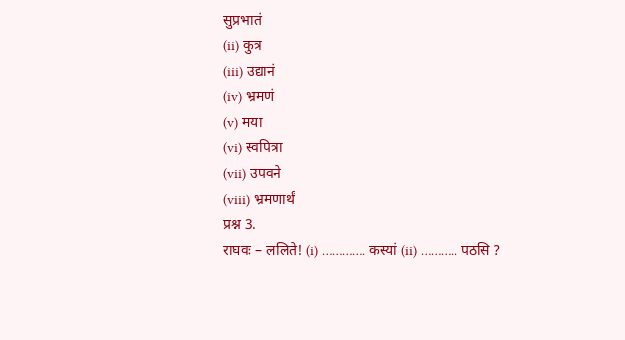सुप्रभातं
(ii) कुत्र
(iii) उद्यानं
(iv) भ्रमणं
(v) मया
(vi) स्वपित्रा
(vii) उपवने
(viii) भ्रमणार्थं
प्रश्न 3.
राघवः – ललिते! (i) …………. कस्यां (ii) ……….. पठसि ?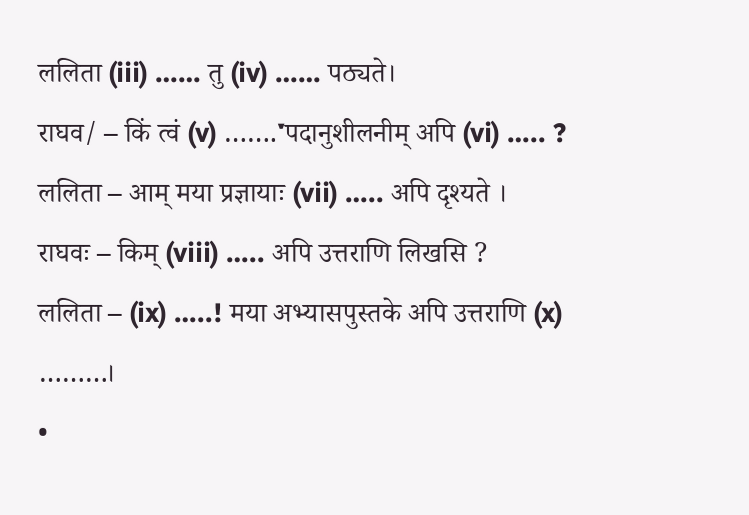ललिता (iii) …… तु (iv) …… पठ्यते।
राघव/ – किं त्वं (v) …….་पदानुशीलनीम् अपि (vi) ….. ?
ललिता – आम् मया प्रज्ञायाः (vii) ….. अपि दृश्यते ।
राघवः – किम् (viii) ….. अपि उत्तराणि लिखसि ?
ललिता – (ix) …..! मया अभ्यासपुस्तके अपि उत्तराणि (x) ………।
•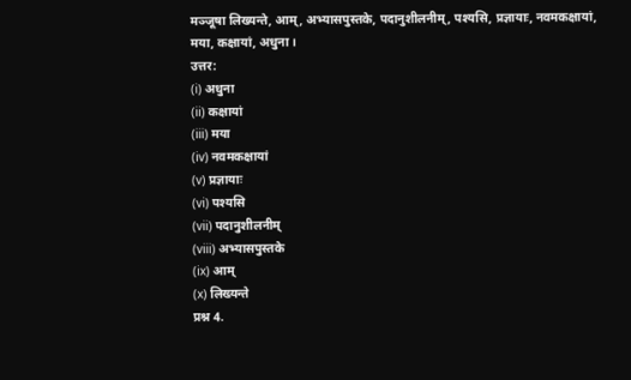मञ्जूषा लिख्यन्ते, आम्, अभ्यासपुस्तके, पदानुशीलनीम्, पश्यसि, प्रज्ञायाः, नवमकक्षायां, मया, कक्षायां, अधुना ।
उत्तर:
(i) अधुना
(ii) कक्षायां
(iii) मया
(iv) नवमकक्षायां
(v) प्रज्ञायाः
(vi) पश्यसि
(vii) पदानुशीलनीम्
(viii) अभ्यासपुस्तके
(ix) आम्
(x) लिख्यन्ते
प्रश्न 4.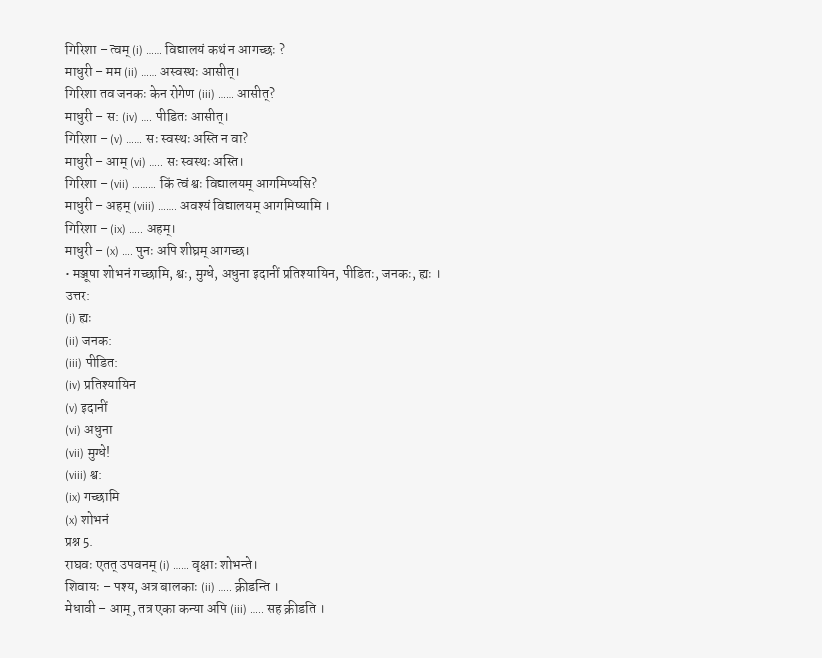गिरिशा – त्वम् (i) …… विद्यालयं कथं न आगच्छः ?
माधुरी – मम (ii) …… अस्वस्थः आसीत्।
गिरिशा तव जनकः केन रोगेण (iii) …… आसीत्?
माधुरी – स: (iv) …. पीडितः आसीत्।
गिरिशा – (v) …… सः स्वस्थः अस्ति न वा?
माधुरी – आम् (vi) ….. सः स्वस्थः अस्ति।
गिरिशा – (vii) ……… किं त्वं श्वः विद्यालयम् आगमिष्यसि?
माधुरी – अहम् (viii) ……. अवश्यं विद्यालयम् आगमिष्यामि ।
गिरिशा – (ix) ….. अहम्।
माधुरी – (x) …. पुनः अपि शीघ्रम् आगच्छ।
• मञ्जूषा शोभनं गच्छामि, श्वः, मुग्धे, अधुना इदानीं प्रतिश्यायिन, पीडितः, जनकः, ह्यः ।
उत्तर:
(i) ह्यः
(ii) जनक:
(iii) पीडित:
(iv) प्रतिश्यायिन
(v) इदानीं
(vi) अधुना
(vii) मुग्धे!
(viii) श्व:
(ix) गच्छामि
(x) शोभनं
प्रश्न 5.
राघवः एतत् उपवनम् (i) …… वृक्षाः शोभन्ते।
शिवायः – पश्य, अत्र बालकाः (ii) ….. क्रीडन्ति ।
मेधावी – आम्, तत्र एका कन्या अपि (iii) ….. सह क्रीडति ।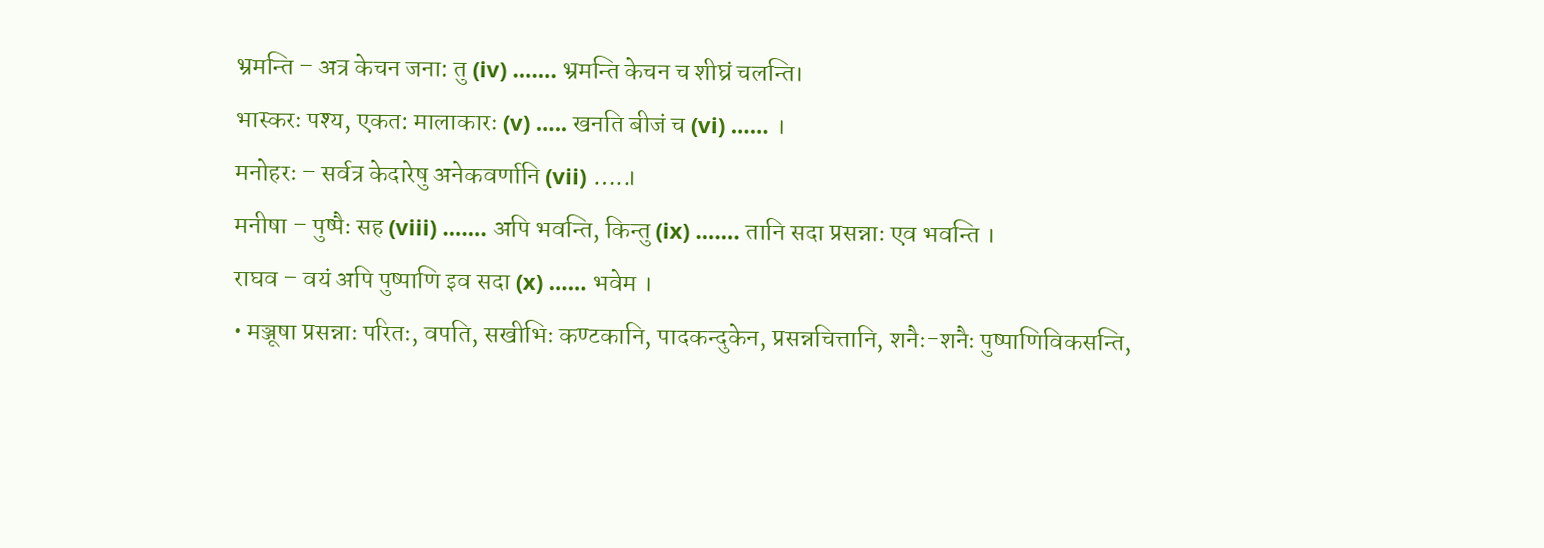भ्रमन्ति – अत्र केचन जना: तु (iv) ……. भ्रमन्ति केचन च शीघ्रं चलन्ति।
भास्करः पश्य, एकत: मालाकारः (v) ….. खनति बीजं च (vi) …… ।
मनोहरः – सर्वत्र केदारेषु अनेकवर्णानि (vii) …..।
मनीषा – पुष्पैः सह (viii) ……. अपि भवन्ति, किन्तु (ix) ……. तानि सदा प्रसन्नाः एव भवन्ति ।
राघव – वयं अपि पुष्पाणि इव सदा (x) …… भवेम ।
• मञ्जूषा प्रसन्नाः परितः, वपति, सखीभिः कण्टकानि, पादकन्दुकेन, प्रसन्नचित्तानि, शनैः-शनैः पुष्पाणिविकसन्ति,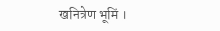खनित्रेण भूमिं ।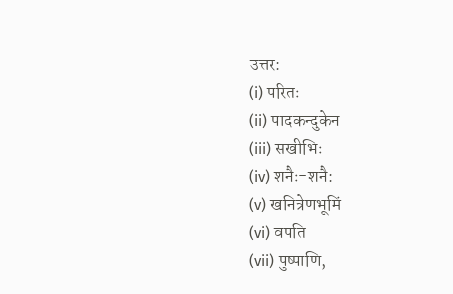उत्तर:
(i) परितः
(ii) पादकन्दुकेन
(iii) सखीभिः
(iv) शनैः-शनै:
(v) खनित्रेणभूमिं
(vi) वपति
(vii) पुष्पाणि,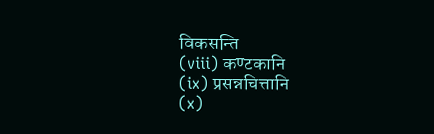विकसन्ति
(viii) कण्टकानि
(ix) प्रसन्नचित्तानि
(x)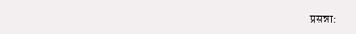प्रसन्ना: